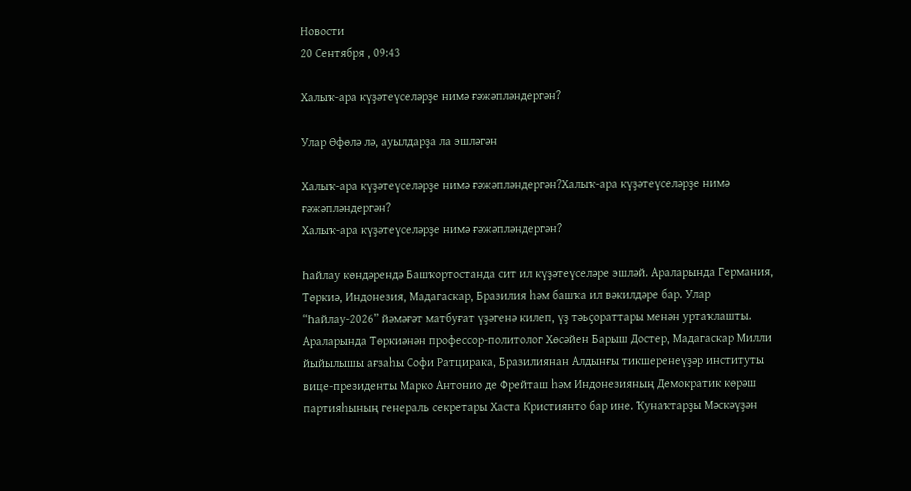Новости
20 Сентября , 09:43

Халыҡ-ара күҙәтеүселәрҙе нимә ғәжәпләндергән?

Улар Өфөлә лә, ауылдарҙа ла эшләгән

Халыҡ-ара күҙәтеүселәрҙе нимә ғәжәпләндергән?Халыҡ-ара күҙәтеүселәрҙе нимә ғәжәпләндергән?
Халыҡ-ара күҙәтеүселәрҙе нимә ғәжәпләндергән?

Һайлау көндәрендә Башҡортостанда сит ил күҙәтеүселәре эшләй. Араларында Германия, Төркиә, Индонезия, Мадагаскар, Бразилия һәм башҡа ил вәкилдәре бар. Улар “Һайлау-2026” йәмәғәт матбуғат үҙәгенә килеп, үҙ тәьҫораттары менән уртаҡлашты. Араларында Төркиәнән профессор-политолог Хөсәйен Барыш Достер, Мадагаскар Милли йыйылышы ағзаһы Софи Ратцирака, Бразилиянан Алдынғы тикшеренеүҙәр институты вице-президенты Марко Антонио де Фрейташ һәм Индонезияның Демократик көрәш партияһының генераль секретары Хаста Кристиянто бар ине. Ҡунаҡтарҙы Мәскәүҙән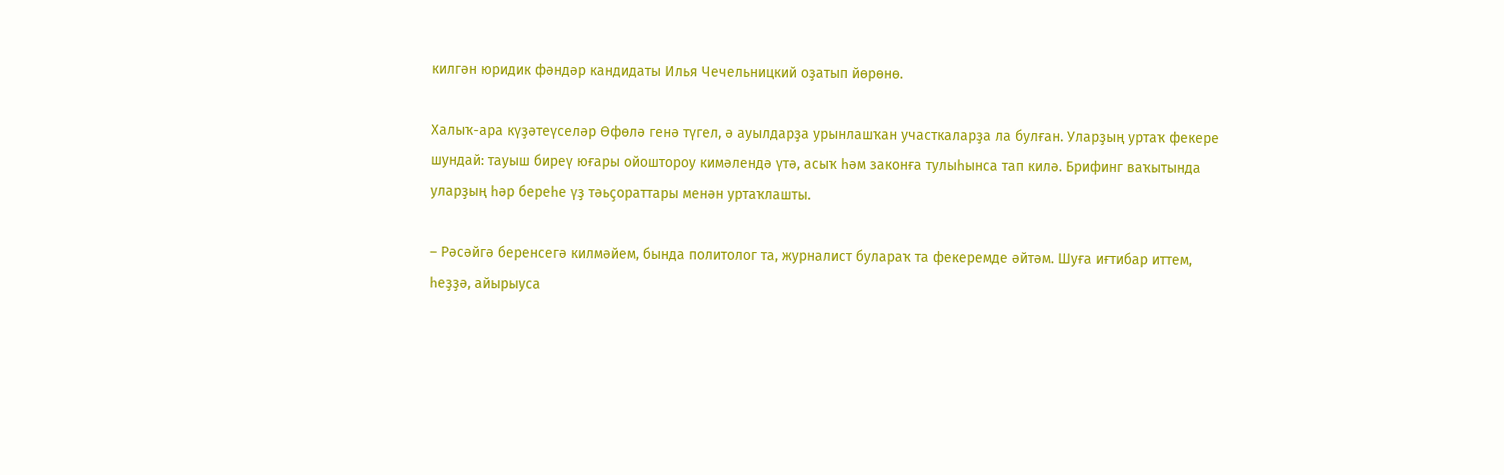килгән юридик фәндәр кандидаты Илья Чечельницкий оҙатып йөрөнө.

Халыҡ-ара күҙәтеүселәр Өфөлә генә түгел, ә ауылдарҙа урынлашҡан участкаларҙа ла булған. Уларҙың уртаҡ фекере шундай: тауыш биреү юғары ойоштороу кимәлендә үтә, асыҡ һәм законға тулыһынса тап килә. Брифинг ваҡытында уларҙың һәр береһе үҙ тәьҫораттары менән уртаҡлашты.

– Рәсәйгә беренсегә килмәйем, бында политолог та, журналист булараҡ та фекеремде әйтәм. Шуға иғтибар иттем, һеҙҙә, айырыуса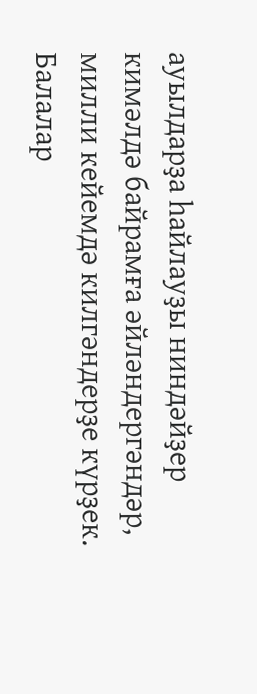ауылдарҙа һайлауҙы ниндәйҙер кимәлдә байрамға әйләндергәндәр, милли кейемдә килгәндерҙе күрҙек. Балалар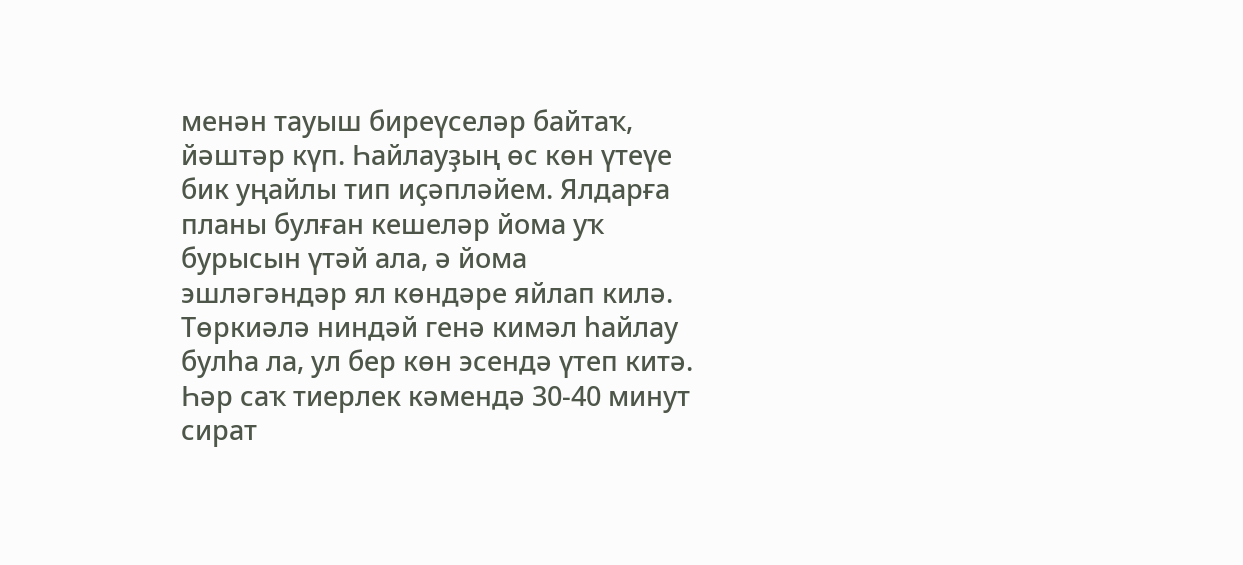менән тауыш биреүселәр байтаҡ, йәштәр күп. Һайлауҙың өс көн үтеүе бик уңайлы тип иҫәпләйем. Ялдарға планы булған кешеләр йома уҡ бурысын үтәй ала, ә йома эшләгәндәр ял көндәре яйлап килә. Төркиәлә ниндәй генә кимәл һайлау булһа ла, ул бер көн эсендә үтеп китә. Һәр саҡ тиерлек кәмендә 30-40 минут сират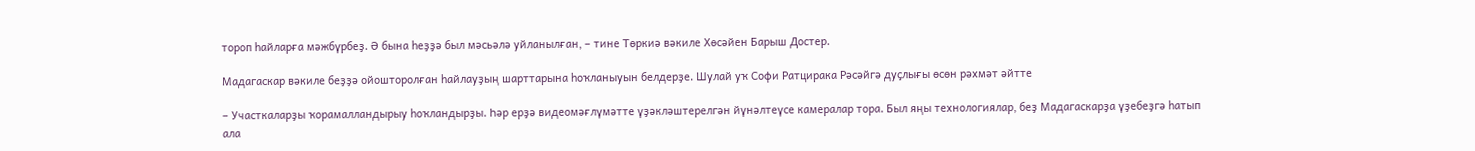тороп һайларға мәжбүрбеҙ. Ә бына һеҙҙә был мәсьәлә уйланылған, – тине Төркиә вәкиле Хөсәйен Барыш Достер.

Мадагаскар вәкиле беҙҙә ойошторолған һайлауҙың шарттарына һоҡланыуын белдерҙе. Шулай уҡ Софи Ратцирака Рәсәйгә дуҫлығы өсөн рәхмәт әйтте

– Участкаларҙы ҡорамалландырыу һоҡландырҙы. Һәр ерҙә видеомәғлүмәтте үҙәкләштерелгән йүнәлтеүсе камералар тора. Был яңы технологиялар, беҙ Мадагаскарҙа үҙебеҙгә һатып ала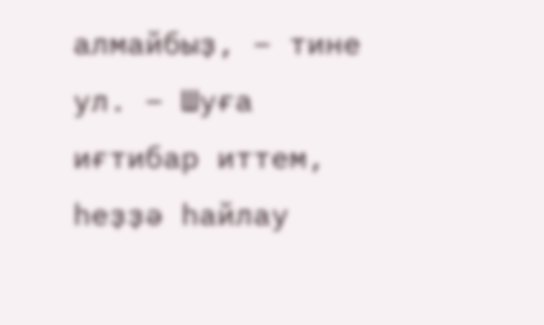алмайбыҙ, – тине ул. – Шуға иғтибар иттем, һеҙҙә һайлау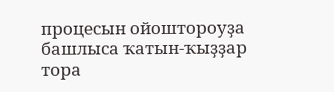процесын ойоштороуҙа башлыса ҡатын-ҡыҙҙар тора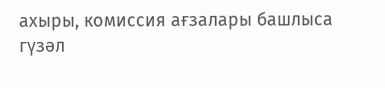ахыры, комиссия ағзалары башлыса гүзәл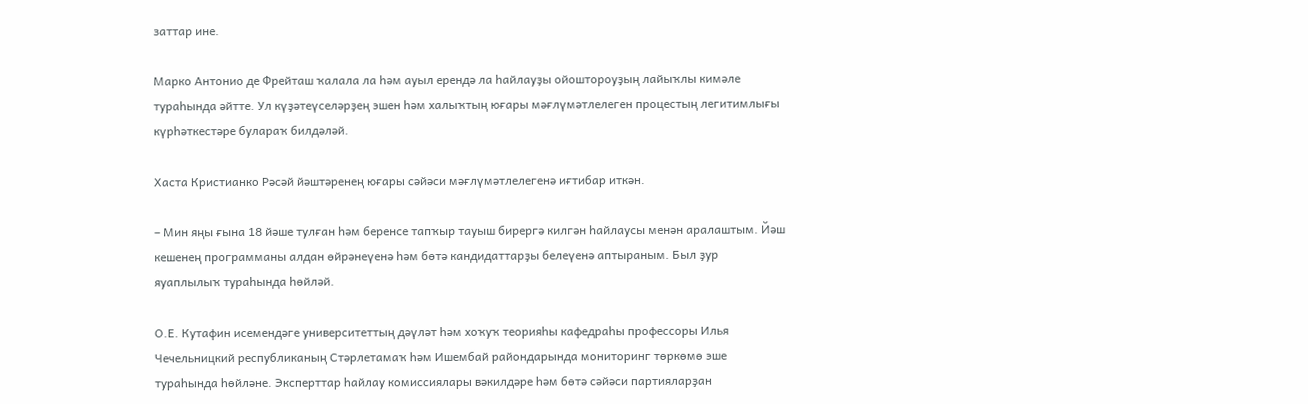заттар ине.

Марко Антонио де Фрейташ ҡалала ла һәм ауыл ерендә ла һайлауҙы ойоштороуҙың лайыҡлы кимәле тураһында әйтте. Ул күҙәтеүселәрҙең эшен һәм халыҡтың юғары мәғлүмәтлелеген процестың легитимлығы күрһәткестәре булараҡ билдәләй.

Хаста Кристианко Рәсәй йәштәренең юғары сәйәси мәғлүмәтлелегенә иғтибар иткән.

– Мин яңы ғына 18 йәше тулған һәм беренсе тапҡыр тауыш бирергә килгән һайлаусы менән аралаштым. Йәш кешенең программаны алдан өйрәнеүенә һәм бөтә кандидаттарҙы белеүенә аптыраным. Был ҙур яуаплылыҡ тураһында һөйләй.

О.Е. Кутафин исемендәге университеттың дәүләт һәм хоҡуҡ теорияһы кафедраһы профессоры Илья Чечельницкий республиканың Стәрлетамаҡ һәм Ишембай райондарында мониторинг төркөмө эше тураһында һөйләне. Эксперттар һайлау комиссиялары вәкилдәре һәм бөтә сәйәси партияларҙан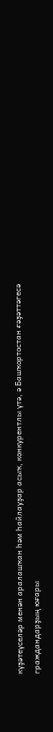күҙәтеүселәр менән аралашҡан һәм һайлауҙар асыҡ, конкурентлы үтә, ә Башҡортостан ғәҙәттәгесә граждандарҙың юғары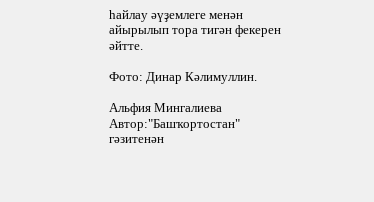һайлау әүҙемлеге менән айырылып тора тигән фекерен әйтте.

Фото: Динар Кәлимуллин.

Альфия Мингалиева
Автор:"Башҡортостан" гәзитенән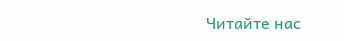Читайте нас